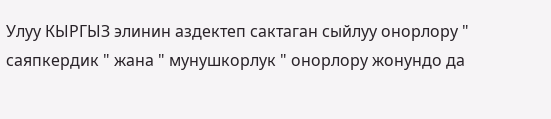Улуу КЫРГЫЗ элинин аздектеп сактаган сыйлуу онорлору " саяпкердик " жана " мунушкорлук " онорлору жонундо да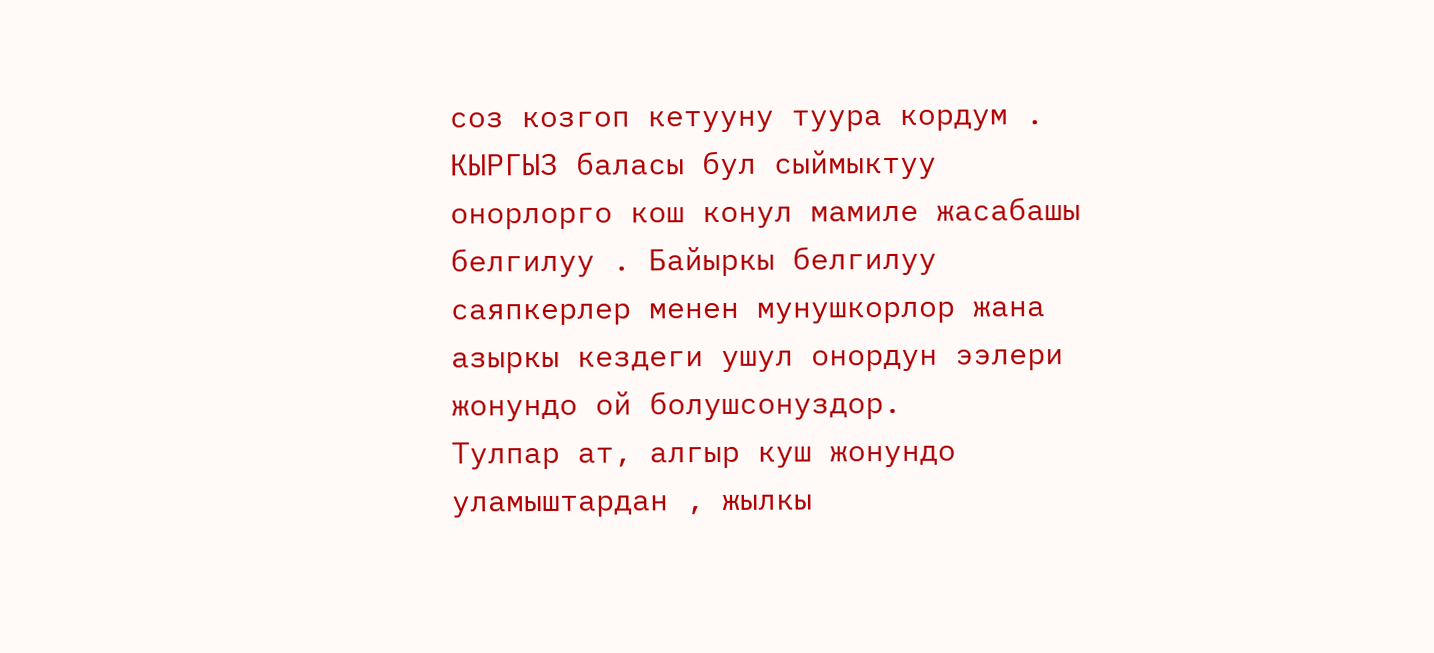соз козгоп кетууну туура кордум . КЫРГЫЗ баласы бул сыймыктуу онорлорго кош конул мамиле жасабашы белгилуу . Байыркы белгилуу саяпкерлер менен мунушкорлор жана азыркы кездеги ушул онордун ээлери жонундо ой болушсонуздор.
Тулпар ат, алгыр куш жонундо уламыштардан , жылкы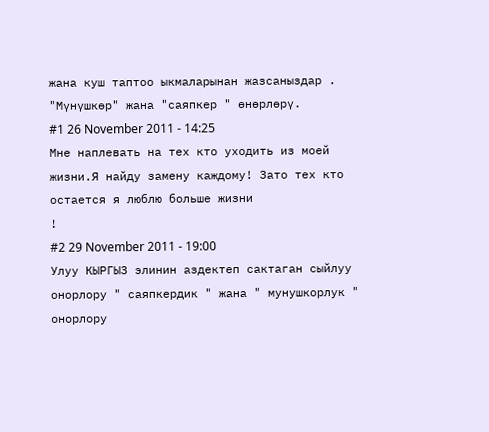жана куш таптоо ыкмаларынан жазсаныздар .
"Мүнүшкөр" жана "саяпкер " өнөрлөрү.
#1 26 November 2011 - 14:25
Мне наплевать на тех кто уходить из моей жизни.Я найду замену каждому! Зато тех кто остается я люблю больше жизни
!
#2 29 November 2011 - 19:00
Улуу КЫРГЫЗ элинин аздектеп сактаган сыйлуу онорлору " саяпкердик " жана " мунушкорлук " онорлору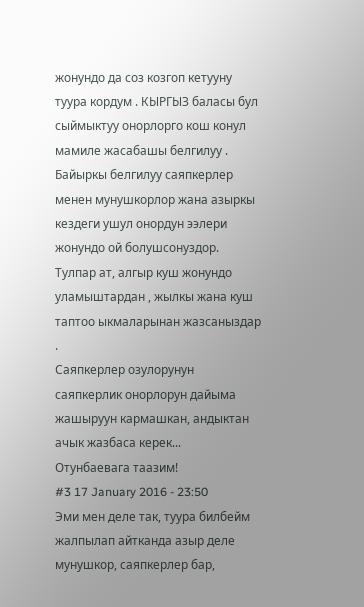жонундо да соз козгоп кетууну туура кордум . КЫРГЫЗ баласы бул сыймыктуу онорлорго кош конул мамиле жасабашы белгилуу . Байыркы белгилуу саяпкерлер менен мунушкорлор жана азыркы кездеги ушул онордун ээлери жонундо ой болушсонуздор.
Тулпар ат, алгыр куш жонундо уламыштардан , жылкы жана куш таптоо ыкмаларынан жазсаныздар .
Саяпкерлер озулорунун саяпкерлик онорлорун дайыма жашыруун кармашкан, андыктан ачык жазбаса керек...
Отунбаевага таазим!
#3 17 January 2016 - 23:50
Эми мен деле так, туура билбейм жалпылап айтканда азыр деле мунушкор, саяпкерлер бар,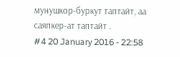мунушкор-буркут таптайт, аа саяпкер-ат таптайт .
#4 20 January 2016 - 22:58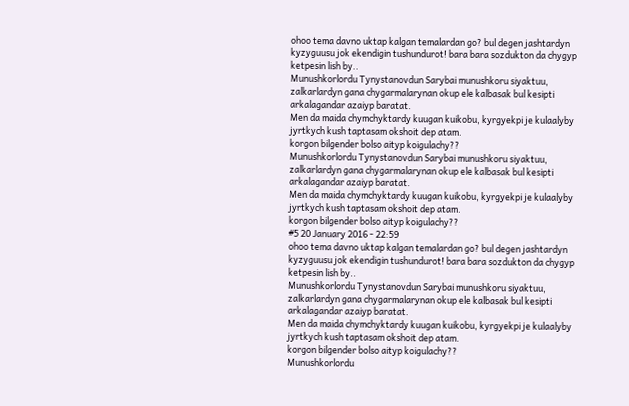ohoo tema davno uktap kalgan temalardan go? bul degen jashtardyn kyzyguusu jok ekendigin tushundurot! bara bara sozdukton da chygyp ketpesin lish by..
Munushkorlordu Tynystanovdun Sarybai munushkoru siyaktuu, zalkarlardyn gana chygarmalarynan okup ele kalbasak bul kesipti arkalagandar azaiyp baratat.
Men da maida chymchyktardy kuugan kuikobu, kyrgyekpi je kulaalyby jyrtkych kush taptasam okshoit dep atam.
korgon bilgender bolso aityp koigulachy??
Munushkorlordu Tynystanovdun Sarybai munushkoru siyaktuu, zalkarlardyn gana chygarmalarynan okup ele kalbasak bul kesipti arkalagandar azaiyp baratat.
Men da maida chymchyktardy kuugan kuikobu, kyrgyekpi je kulaalyby jyrtkych kush taptasam okshoit dep atam.
korgon bilgender bolso aityp koigulachy??
#5 20 January 2016 - 22:59
ohoo tema davno uktap kalgan temalardan go? bul degen jashtardyn kyzyguusu jok ekendigin tushundurot! bara bara sozdukton da chygyp ketpesin lish by..
Munushkorlordu Tynystanovdun Sarybai munushkoru siyaktuu, zalkarlardyn gana chygarmalarynan okup ele kalbasak bul kesipti arkalagandar azaiyp baratat.
Men da maida chymchyktardy kuugan kuikobu, kyrgyekpi je kulaalyby jyrtkych kush taptasam okshoit dep atam.
korgon bilgender bolso aityp koigulachy??
Munushkorlordu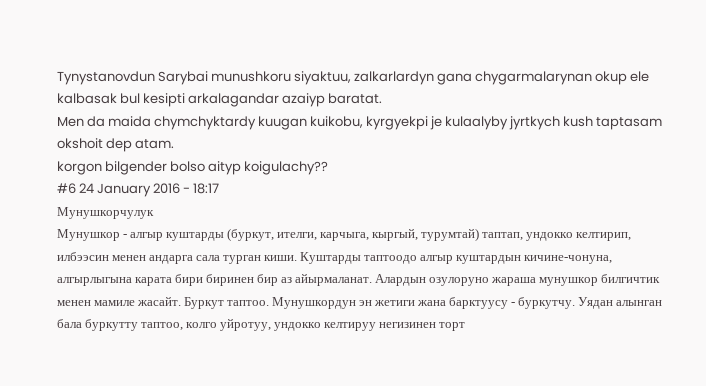Tynystanovdun Sarybai munushkoru siyaktuu, zalkarlardyn gana chygarmalarynan okup ele kalbasak bul kesipti arkalagandar azaiyp baratat.
Men da maida chymchyktardy kuugan kuikobu, kyrgyekpi je kulaalyby jyrtkych kush taptasam okshoit dep atam.
korgon bilgender bolso aityp koigulachy??
#6 24 January 2016 - 18:17
Мунушкорчулук
Мунушкор - алгыр куштарды (буркут, ителги, карчыга, кыргый, турумтай) таптап, ундокко келтирип, илбээсин менен андарга сала турган киши. Куштарды таптоодо алгыр куштардын кичине-чонуна, алгырлыгына карата бири биринен бир аз айырмаланат. Алардын озулоруно жараша мунушкор билгичтик менен мамиле жасайт. Буркут таптоо. Мунушкордун эн жетиги жана барктуусу - буркутчу. Уядан алынган бала буркутту таптоо, колго уйротуу, ундокко келтируу негизинен торт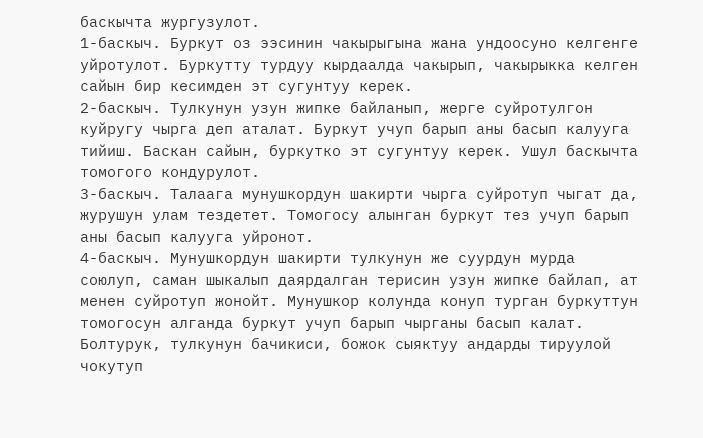баскычта жургузулот.
1-баскыч. Буркут оз ээсинин чакырыгына жана ундоосуно келгенге уйротулот. Буркутту турдуу кырдаалда чакырып, чакырыкка келген сайын бир кесимден эт сугунтуу керек.
2-баскыч. Тулкунун узун жипке байланып, жерге суйротулгон куйругу чырга деп аталат. Буркут учуп барып аны басып калууга тийиш. Баскан сайын, буркутко эт сугунтуу керек. Ушул баскычта томогого кондурулот.
3-баскыч. Талаага мунушкордун шакирти чырга суйротуп чыгат да, журушун улам тездетет. Томогосу алынган буркут тез учуп барып аны басып калууга уйронот.
4-баскыч. Мунушкордун шакирти тулкунун же суурдун мурда союлуп, саман шыкалып даярдалган терисин узун жипке байлап, ат менен суйротуп жонойт. Мунушкор колунда конуп турган буркуттун томогосун алганда буркут учуп барып чырганы басып калат. Болтурук, тулкунун бачикиси, божок сыяктуу андарды тируулой чокутуп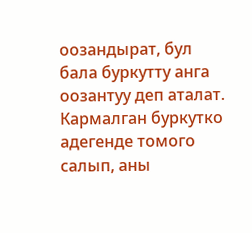оозандырат, бул бала буркутту анга оозантуу деп аталат.
Кармалган буркутко адегенде томого салып, аны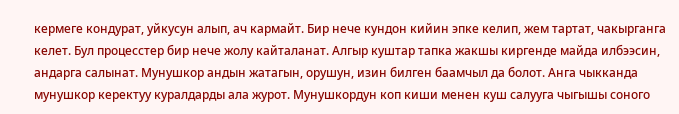кермеге кондурат, уйкусун алып, ач кармайт. Бир нече кундон кийин эпке келип, жем тартат, чакырганга келет. Бул процесстер бир нече жолу кайталанат. Алгыр куштар тапка жакшы киргенде майда илбээсин, андарга салынат. Мунушкор андын жатагын, орушун, изин билген баамчыл да болот. Анга чыкканда мунушкор керектуу куралдарды ала журот. Мунушкордун коп киши менен куш салууга чыгышы соного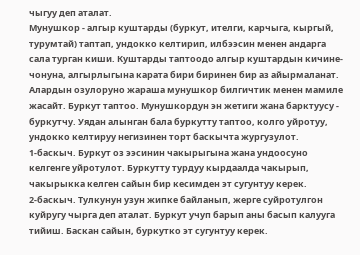чыгуу деп аталат.
Мунушкор - алгыр куштарды (буркут, ителги, карчыга, кыргый, турумтай) таптап, ундокко келтирип, илбээсин менен андарга сала турган киши. Куштарды таптоодо алгыр куштардын кичине-чонуна, алгырлыгына карата бири биринен бир аз айырмаланат. Алардын озулоруно жараша мунушкор билгичтик менен мамиле жасайт. Буркут таптоо. Мунушкордун эн жетиги жана барктуусу - буркутчу. Уядан алынган бала буркутту таптоо, колго уйротуу, ундокко келтируу негизинен торт баскычта жургузулот.
1-баскыч. Буркут оз ээсинин чакырыгына жана ундоосуно келгенге уйротулот. Буркутту турдуу кырдаалда чакырып, чакырыкка келген сайын бир кесимден эт сугунтуу керек.
2-баскыч. Тулкунун узун жипке байланып, жерге суйротулгон куйругу чырга деп аталат. Буркут учуп барып аны басып калууга тийиш. Баскан сайын, буркутко эт сугунтуу керек.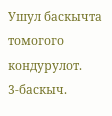Ушул баскычта томогого кондурулот.
3-баскыч.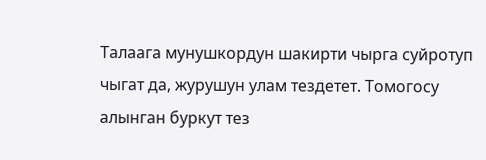Талаага мунушкордун шакирти чырга суйротуп чыгат да, журушун улам тездетет. Томогосу алынган буркут тез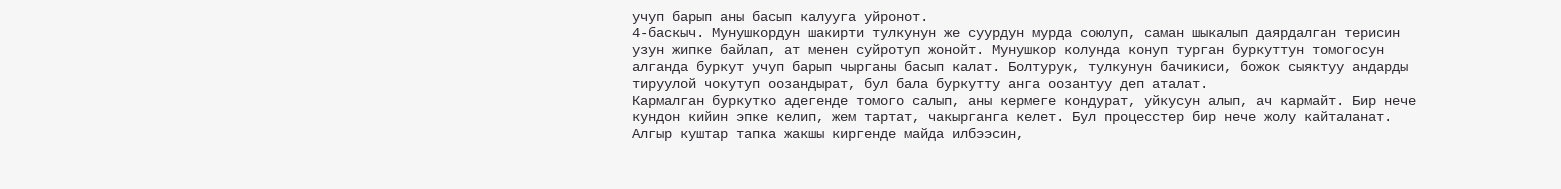учуп барып аны басып калууга уйронот.
4-баскыч. Мунушкордун шакирти тулкунун же суурдун мурда союлуп, саман шыкалып даярдалган терисин узун жипке байлап, ат менен суйротуп жонойт. Мунушкор колунда конуп турган буркуттун томогосун алганда буркут учуп барып чырганы басып калат. Болтурук, тулкунун бачикиси, божок сыяктуу андарды тируулой чокутуп оозандырат, бул бала буркутту анга оозантуу деп аталат.
Кармалган буркутко адегенде томого салып, аны кермеге кондурат, уйкусун алып, ач кармайт. Бир нече кундон кийин эпке келип, жем тартат, чакырганга келет. Бул процесстер бир нече жолу кайталанат. Алгыр куштар тапка жакшы киргенде майда илбээсин,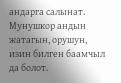андарга салынат. Мунушкор андын жатагын, орушун, изин билген баамчыл да болот.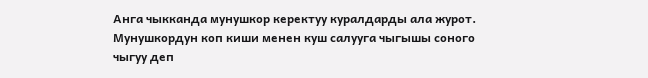Анга чыкканда мунушкор керектуу куралдарды ала журот. Мунушкордун коп киши менен куш салууга чыгышы соного чыгуу деп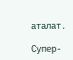аталат.

Супер-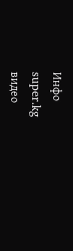Инфо
super.kg
видео